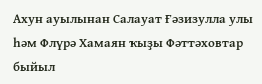Ахун ауылынан Салауат Ғәзизулла улы һәм Флүрә Хамаян ҡыҙы Фәттәховтар быйыл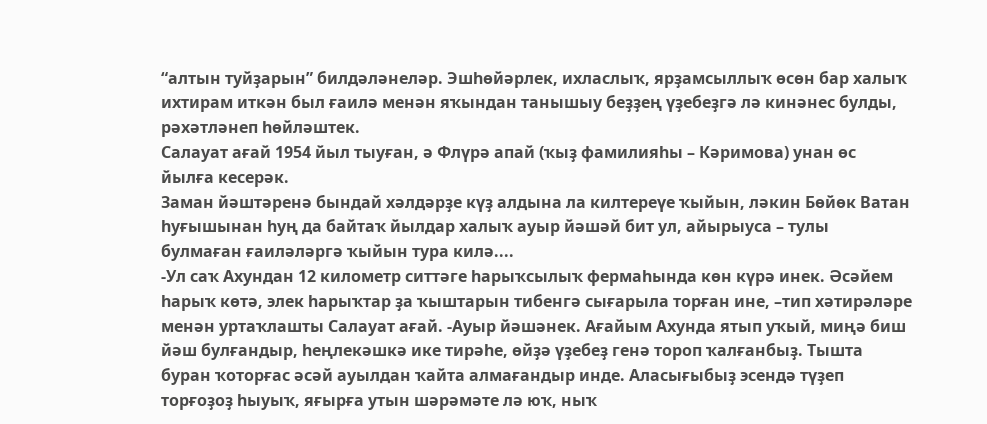“алтын туйҙарын” билдәләнеләр. Эшһөйәрлек, ихласлыҡ, ярҙамсыллыҡ өсөн бар халыҡ ихтирам иткән был ғаилә менән яҡындан танышыу беҙҙең үҙебеҙгә лә кинәнес булды, рәхәтләнеп һөйләштек.
Салауат ағай 1954 йыл тыуған, ә Флүрә апай (ҡыҙ фамилияһы – Кәримова) унан өс йылға кесерәк.
Заман йәштәренә бындай хәлдәрҙе күҙ алдына ла килтереүе ҡыйын, ләкин Бөйөк Ватан һуғышынан һуң да байтаҡ йылдар халыҡ ауыр йәшәй бит ул, айырыуса – тулы булмаған ғаиләләргә ҡыйын тура килә....
-Ул саҡ Ахундан 12 километр ситтәге һарыҡсылыҡ фермаһында көн күрә инек. Әсәйем һарыҡ көтә, элек һарыҡтар ҙа ҡыштарын тибенгә сығарыла торған ине, –тип хәтирәләре менән уртаҡлашты Салауат ағай. -Ауыр йәшәнек. Ағайым Ахунда ятып уҡый, миңә биш йәш булғандыр, һеңлекәшкә ике тирәһе, өйҙә үҙебеҙ генә тороп ҡалғанбыҙ. Тышта буран ҡоторғас әсәй ауылдан ҡайта алмағандыр инде. Аласығыбыҙ эсендә түҙеп торғоҙоҙ һыуыҡ, яғырға утын шәрәмәте лә юҡ, ныҡ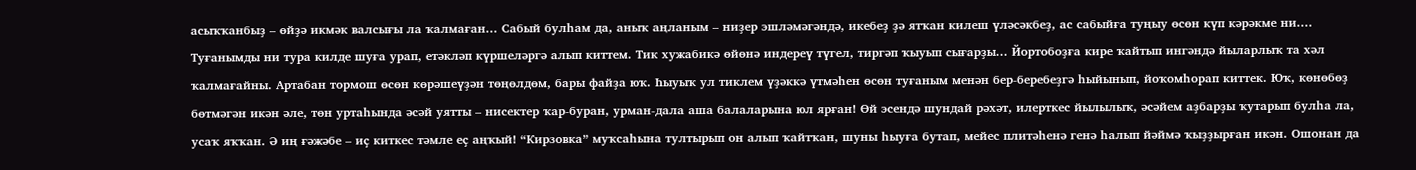асыҡҡанбыҙ – өйҙә икмәк валсығы ла ҡалмаған... Сабый булһам да, аныҡ аңланым – ниҙер эшләмәгәндә, икебеҙ ҙә ятҡан килеш үләсәкбеҙ, ас сабыйға туңыу өсөн күп кәрәкме ни.... Туғанымды ни тура килде шуға урап, етәкләп күршеләргә алып киттем. Тик хужабикә өйөнә индереү түгел, тиргәп ҡыуып сығарҙы... Йортобоҙға кире ҡайтып ингәндә йыларлыҡ та хәл ҡалмағайны. Артабан тормош өсөн көрәшеүҙән төңөлдөм, бары файҙа юҡ. Һыуыҡ ул тиклем үҙәккә үтмәһен өсөн туғаным менән бер-беребеҙгә һыйынып, йоҡомһорап киттек. Юҡ, көнөбөҙ бөтмәгән икән әле, төн уртаһында әсәй уятты – нисектер ҡар-буран, урман-дала аша балаларына юл ярған! Өй эсендә шундай рәхәт, илерткес йылылыҡ, әсәйем аҙбарҙы ҡутарып булһа ла, усаҡ яҡҡан. Ә иң ғәжәбе – иҫ киткес тәмле еҫ аңҡый! “Кирзовка” муҡсаһына тултырып он алып ҡайтҡан, шуны һыуға бутап, мейес плитәһенә генә һалып йәймә ҡыҙҙырған икән. Ошонан да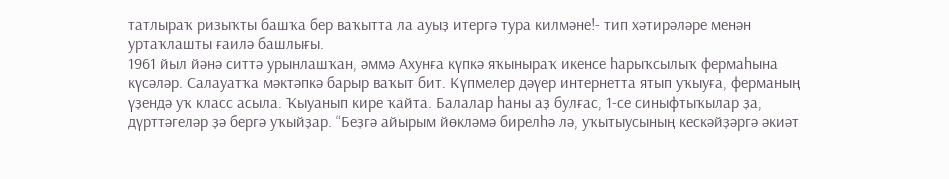татлыраҡ ризыҡты башҡа бер ваҡытта ла ауыҙ итергә тура килмәне!- тип хәтирәләре менән уртаҡлашты ғаилә башлығы.
1961 йыл йәнә ситтә урынлашҡан, әммә Ахунға күпкә яҡыныраҡ икенсе һарыҡсылыҡ фермаһына күсәләр. Салауатҡа мәктәпкә барыр ваҡыт бит. Күпмелер дәүер интернетта ятып уҡыуға, ферманың үҙендә уҡ класс асыла. Ҡыуанып кире ҡайта. Балалар һаны аҙ булғас, 1-се синыфтыҡылар ҙа, дүрттәгеләр ҙә бергә уҡыйҙар. “Беҙгә айырым йөкләмә бирелһә лә, уҡытыусының кескәйҙәргә әкиәт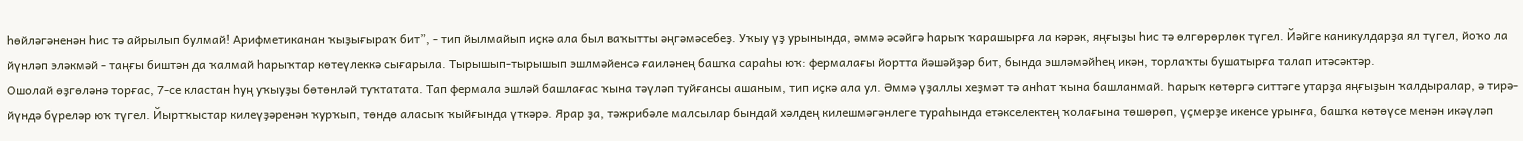һөйләгәненән һис тә айрылып булмай! Арифметиканан ҡыҙығыраҡ бит”, - тип йылмайып иҫкә ала был ваҡытты әңгәмәсебеҙ. Уҡыу үҙ урынында, әммә әсәйгә һарыҡ ҡарашырға ла кәрәк, яңғыҙы һис тә өлгөрөрлөк түгел. Йәйге каникулдарҙа ял түгел, йоҡо ла йүнләп эләкмәй - таңғы биштән да ҡалмай һарыҡтар көтеүлеккә сығарыла. Тырышып-тырышып эшлмәйенсә ғаиләнең башҡа сараһы юҡ: фермалағы йортта йәшәйҙәр бит, бында эшләмәйһең икән, торлаҡты бушатырға талап итәсәктәр.
Ошолай өҙгөләнә торғас, 7-се кластан һуң уҡыуҙы бөтөнләй туҡтатата. Тап фермала эшләй башлағас ҡына тәүләп туйғансы ашаным, тип иҫкә ала ул. Әммә үҙаллы хеҙмәт тә анһат ҡына башланмай. Һарыҡ көтөргә ситтәге утарҙа яңғыҙын ҡалдыралар, ә тирә-йүндә бүреләр юҡ түгел. Йыртҡыстар килеүҙәренән ҡурҡып, төндө аласыҡ ҡыйғында үткәрә. Ярар ҙа, тәжрибәле малсылар бындай хәлдең килешмәгәнлеге тураһында етәкселектең ҡолағына төшөрөп, үҫмерҙе икенсе урынға, башҡа көтөүсе менән икәүләп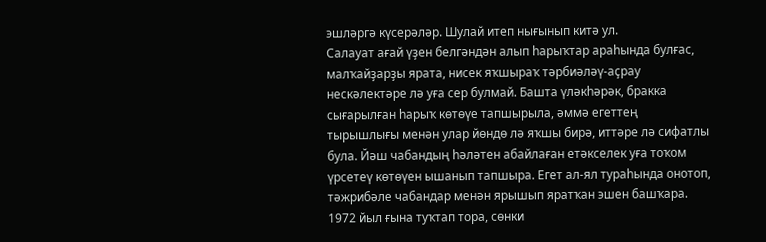эшләргә күсерәләр. Шулай итеп нығынып китә ул.
Салауат ағай үҙен белгәндән алып һарыҡтар араһында булғас, малҡайҙарҙы ярата, нисек яҡшыраҡ тәрбиәләү-аҫрау нескәлектәре лә уға сер булмай. Башта үләкһәрәк, бракка сығарылған һарыҡ көтөүе тапшырыла, әммә егеттең тырышлығы менән улар йөндө лә яҡшы бирә, иттәре лә сифатлы була. Йәш чабандың һәләтен абайлаған етәкселек уға тоҡом үрсетеү көтөүен ышанып тапшыра. Егет ал-ял тураһында онотоп, тәжрибәле чабандар менән ярышып яратҡан эшен башҡара. 1972 йыл ғына туҡтап тора, сөнки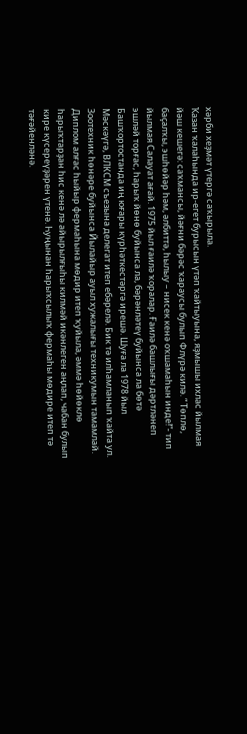хәрби хеҙмәт үтергә саҡырыла.
Ҡазан ҡалаһында ир-егет бурысын үтәп ҡайтыуына, яҙмышы ихлас йылмая йәш кешегә: саҡмансы, йәғни бәрәс ҡараусы булып Флүрә килә. “ Төплө, баҫалҡы, эшһөйәр һәм, әлбиттә, һылыу – нисек кенә оҡшамаһын инде!”- тип йылмая Салауат ағай. 1975 йыл ғаилә ҡоралар. Ғаилә башлығы дәртләнеп эшләй торғас, һарыҡ йөнө буйынса ла, бәрәнләтеү буйынса ла бөтә Башҡортостанда иң юғары күрһәткестәргә ирешә. Шуға ла 1978 йыл Мәскәүгә, ВЛКСМ съезына делегат итеп ебәрелә. Бик тә илһамланып ҡайта ул. Зоотехник һөнәре буйынса Йылайыр ауыл хужалығы техникумын тамамлай. Диплом алғас һыйыр фермаһына мөдир итеп ҡуйыла, әммә һөйөклө һарыҡтарҙан һис кенә лә айырылғыһы килмәй икәнлеген аңлап, чабан булып кире күсереүҙәрен үтенә. Һуңынан һарыҡсылыҡ фермаһы мөдире итеп тә тәғәйенләнә.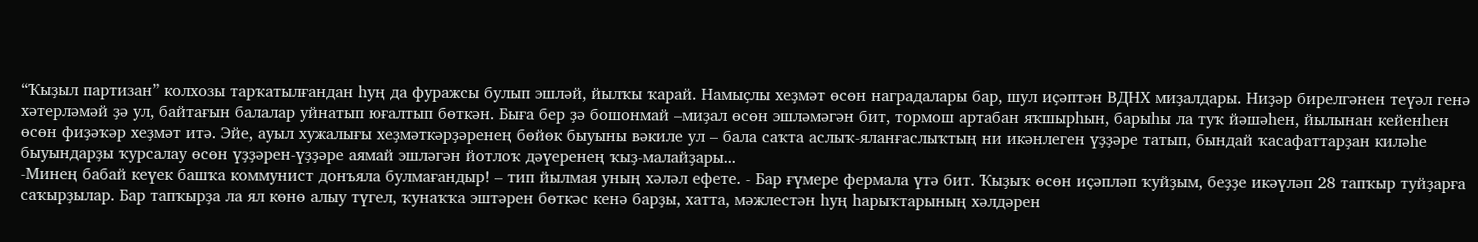“Ҡыҙыл партизан” колхозы тарҡатылғандан һуң да фуражсы булып эшләй, йылҡы ҡарай. Намыҫлы хеҙмәт өсөн наградалары бар, шул иҫәптән ВДНХ миҙалдары. Ниҙәр бирелгәнен теүәл генә хәтерләмәй ҙә ул, байтағын балалар уйнатып юғалтып бөткән. Быға бер ҙә бошонмай –миҙал өсөн эшләмәгән бит, тормош артабан яҡшырһын, барыһы ла туҡ йәшәһен, йылынан кейенһен өсөн фиҙәҡәр хеҙмәт итә. Эйе, ауыл хужалығы хеҙмәткәрҙәренең бөйөк быуыны вәкиле ул – бала саҡта аслыҡ-яланғаслыҡтың ни икәнлеген үҙҙәре татып, бындай ҡасафаттарҙан киләһе быуындарҙы ҡурсалау өсөн үҙҙәрен-үҙҙәре аямай эшләгән йотлоҡ дәүеренең ҡыҙ-малайҙары...
-Минең бабай кеүек башҡа коммунист донъяла булмағандыр! – тип йылмая уның хәләл ефете. - Бар ғүмере фермала үтә бит. Ҡыҙыҡ өсөн иҫәпләп ҡуйҙым, беҙҙе икәүләп 28 тапҡыр туйҙарға саҡырҙылар. Бар тапҡырҙа ла ял көнө алыу түгел, ҡунаҡҡа эштәрен бөткәс кенә барҙы, хатта, мәжлестән һуң һарыҡтарының хәлдәрен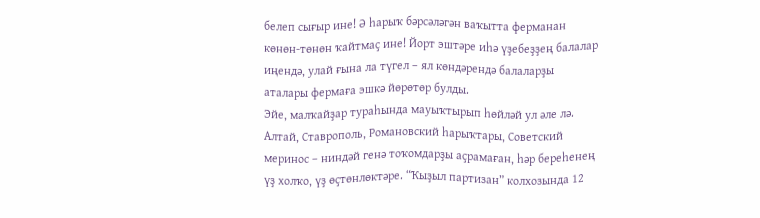белеп сығыр ине! Ә һарыҡ бәрсәләгән ваҡытта ферманан көнөн-төнөн ҡайтмаҫ ине! Йорт эштәре иһә үҙебеҙҙең балалар иңендә, улай ғына ла түгел – ял көндәрендә балаларҙы аталары фермаға эшкә йөрөтөр булды.
Эйе, малҡайҙар тураһында мауыҡтырып һөйләй ул әле лә. Алтай, Ставрополь, Романовский һарыҡтары, Советский меринос – ниндәй генә тоҡомдарҙы аҫрамаған, һәр береһенең үҙ холҡо, үҙ өҫтөнлөктәре. “Ҡыҙыл партизан” колхозында 12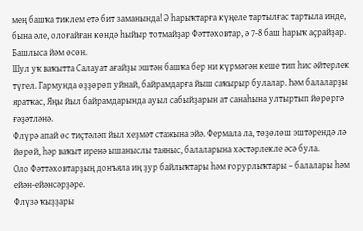мең башҡа тиклем етә бит заманында! Ә һарыҡтарға күңеле тартылғас тартыла инде, бына әле, олоғайған көндә һыйыр тотмайҙар Фәттәховтар, ә 7-8 баш һарыҡ аҫрайҙар. Башлыса йәм өсөн.
Шул уҡ ваҡытта Салауат ағайҙы эштән башҡа бер ни күрмәгән кеше тип һис әйтерлек түгел. Гармунда өҙҙөрөп уйнай, байрамдарға йыш саҡырыр булалар. Һәм балаларҙы яратҡас, Яңы йыл байрамдарында ауыл сабыйҙарын ат санаһына ултыртып йөрөргә ғәҙәтләнә.
Флүрә апай өс тиҫтәләп йыл хеҙмәт стажына эйә. Фермала ла, төҙөлөш эштәрендә лә йөрөй, һәр ваҡыт иренә ышаныслы таяныс, балаларына хәстәрлекле әсә була.
Оло Фәттәховтарҙың донъяла иң ҙур байлыҡтары һәм ғорурлыҡтары – балалары һәм ейән-ейәнсәрҙәре.
Флүзә ҡыҙҙары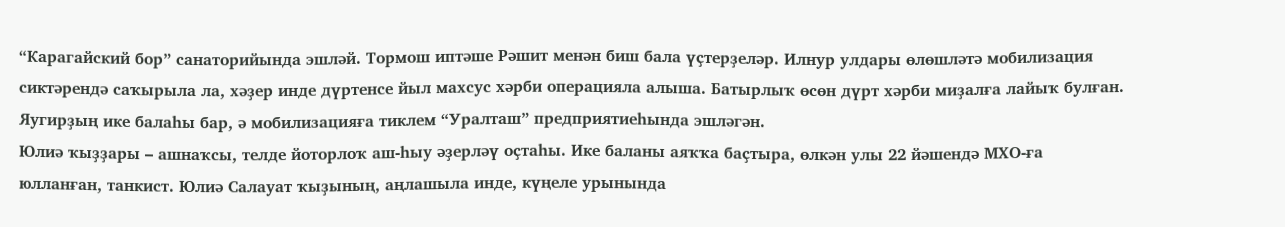“Карагайский бор” санаторийында эшләй. Тормош иптәше Рәшит менән биш бала үҫтерҙеләр. Илнур улдары өлөшләтә мобилизация сиктәрендә саҡырыла ла, хәҙер инде дүртенсе йыл махсус хәрби операцияла алыша. Батырлыҡ өсөн дүрт хәрби миҙалға лайыҡ булған. Яугирҙың ике балаһы бар, ә мобилизацияға тиклем “Уралташ” предприятиеһында эшләгән.
Юлиә ҡыҙҙары – ашнаҡсы, телде йоторлоҡ аш-һыу әҙерләү оҫтаһы. Ике баланы аяҡҡа баҫтыра, өлкән улы 22 йәшендә МХО-ға юлланған, танкист. Юлиә Салауат ҡыҙының, аңлашыла инде, күңеле урынында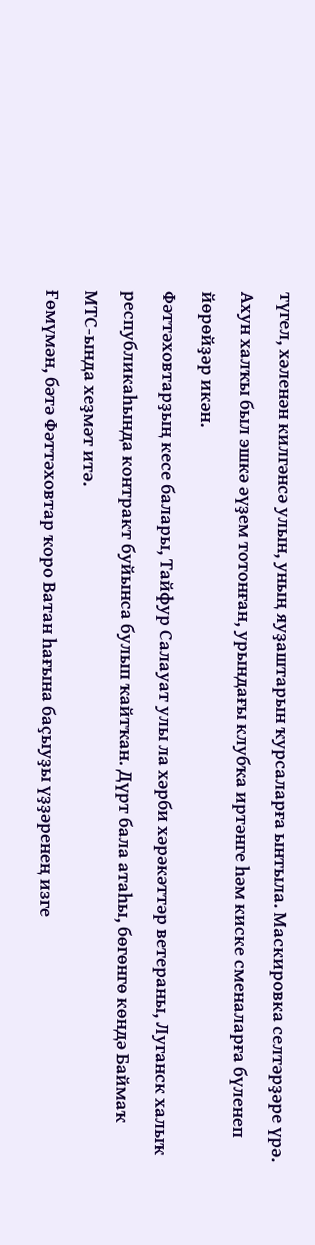түгел, хәленән килгәнсә улын, уның яуҙаштарын ҡурсаларға ынтыла. Маскировка селтәрҙәре үрә. Ахун халҡы был эшкә әүҙем тотонған, урындағы клубҡа иртәнге һәм киске сменаларға бүленеп йөрөйҙәр икән.
Фәттәховтарҙың кесе балары, Тайфур Салауат улы ла хәрби хәрәкәттәр ветераны, Луганск халыҡ республикаһында контракт буйынса булып ҡайтҡан. Дүрт бала атаһы, бөгөнгө көндә Баймаҡ МТС-ында хеҙмәт итә.
Ғөмүмән, бәтә Фәттәховтар ҡоро Ватан һағына баҫыуҙы үҙҙәренең изге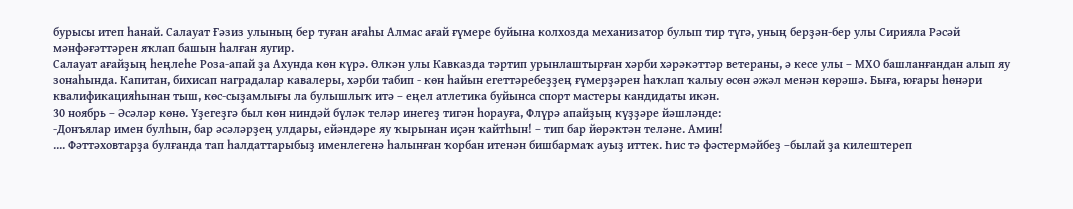бурысы итеп һанай. Салауат Ғәзиз улының бер туған ағаһы Алмас ағай ғүмере буйына колхозда механизатор булып тир түгә, уның берҙән-бер улы Сирияла Рәсәй мәнфәғәттәрен яҡлап башын һалған яугир.
Салауат ағайҙың һеңлеһе Роза-апай ҙа Ахунда көн күрә. Өлкән улы Кавказда тәртип урынлаштырған хәрби хәрәкәттәр ветераны, ә кесе улы – МХО башланғандан алып яу зонаһында. Капитан, бихисап наградалар кавалеры, хәрби табип - көн һайын егеттәребеҙҙең ғүмерҙәрен һаҡлап ҡалыу өсөн әжәл менән көрәшә. Быға, юғары һөнәри квалификацияһынан тыш, көс-сыҙамлығы ла булышлыҡ итә – еңел атлетика буйынса спорт мастеры кандидаты икән.
30 ноябрь – Әсәләр көнө. Үҙегеҙгә был көн ниндәй бүләк теләр инегеҙ тигән һорауға, Флүрә апайҙың күҙҙәре йәшләнде:
-Донъялар имен булһын, бар әсәләрҙең улдары, ейәндәре яу ҡырынан иҫән ҡайтһын! – тип бар йөрәктән теләне. Амин!
.... Фәттәховтарҙа булғанда тап һалдаттарыбыҙ именлегенә һалынған ҡорбан итенән бишбармаҡ ауыҙ иттек. Һис тә фәстермәйбеҙ –былай ҙа килештереп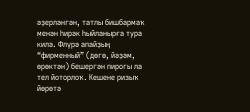әҙерләнгән, татлы бишбармаҡ менән һирәк һыйланырға тура килә. Флүрә апайҙың “фирменный” (дөгө, йәҙәм, өрөктән) бешергән пирогы ла тел йоторлоҡ. Кешене ризыҡ йөрөтә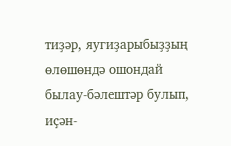тиҙәр, яугиҙарыбыҙҙың өлөшөндә ошондай былау-бәлештәр булып, иҫән-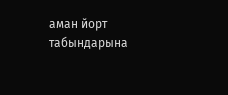аман йорт табындарына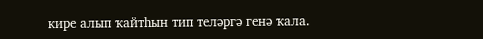кире алып ҡайтһын тип теләргә генә ҡала.